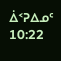ᐄᑉᕈᐃᓄᑦ 10:22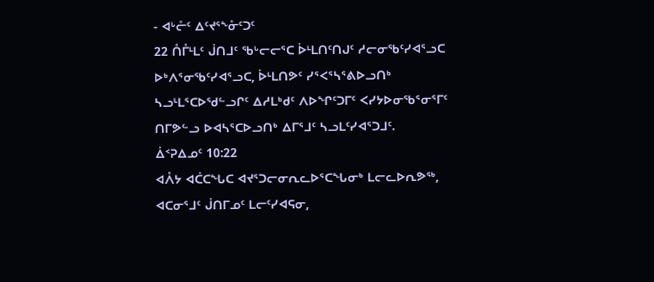- ᐊᒡᓔᑦ ᐃᑦᔪᕐᖕᓁᑦᑐᑦ
22 ᑍᒤᒻᒪᑦ ᒎᑎᒧᑦ ᖃᒡᓕᓕᕐᑕ ᐆᒻᒪᑎᑦᑎᒍᑦ ᓱᓕᓂᖃᑦᓯᐊᕐᓗᑕ ᐅᒃᐱᕐᓂᖃᑦᓯᐊᕐᓗᑕ, ᐆᒻᒪᑎᕗᑦ ᓯᕐᐸᕐᓴᕐᕕᐅᓗᑎᒃ ᓴᓗᒻᒪᕐᑕᐅᖁᓪᓗᒋᑦ ᐃᓱᒪᒃᑯᑦ ᐱᐅᖏᑦᑐᒥᑦ ᐸᓯᔭᐅᓂᖃᕐᓂᕐᒥᑦ ᑎᒥᕗᓪᓗ ᐅᐊᓴᕐᑕᐅᓗᑎᒃ ᐃᒥᕐᒧᑦ ᓴᓗᒪᑦᓯᐊᕐᑐᒧᑦ.
ᐄᑉᕈᐃᓄᑦ 10:22
ᐊᐰᔭ ᐊᑖᑕᖓᑕ ᐊᔪᕐᑐᓕᓂᕆᓚᐅᕐᑕᖓᓂᒃ ᒪᓕᓚᐅᕆᕗᖅ, ᐊᑕᓂᕐᒧᑦ ᒎᑎᒥᓄᑦ ᒪᓕᑦᓯᐊᕋᓂ,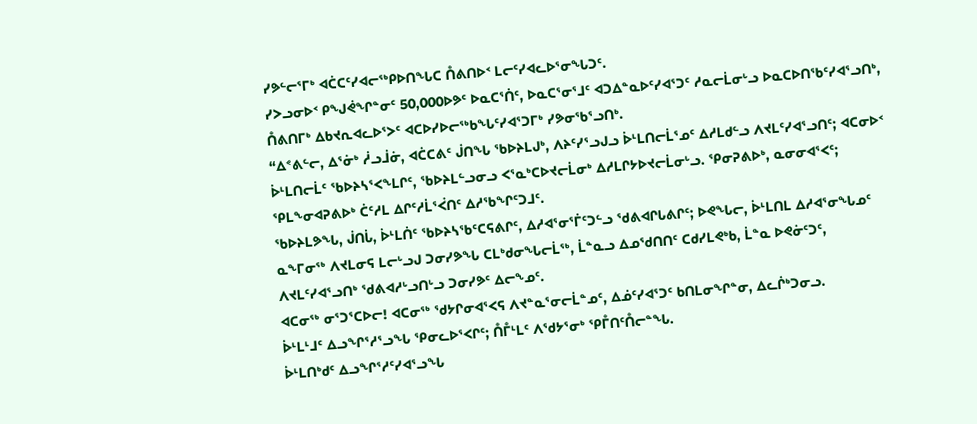ᓯᕗᓪᓕᕐᒥᒃ ᐊᑖᑕᑦᓯᐊᓕᖅᑭᐅᑎᖓᑕ ᑍᕕᑎᐅᑉ ᒪᓕᑦᓯᐊᓚᐅᕐᓂᖓᑐᑦ.
ᓯᐳᓗᓂᐅᑉ ᑭᖑᕚᖏᓐᓂᑦ 50,000ᐅᕗᑦ ᐅᓇᑕᕐᑏᑦ, ᐅᓇᑕᕐᓂᕐᒧᑦ ᐊᑐᐃᓐᓇᐅᑦᓯᐊᕐᑐᑦ ᓱᓇᓕᒫᓂᒡᓗ ᐅᓇᑕᐅᑎᖃᑦᓯᐊᕐᓗᑎᒃ, ᑍᕕᑎᒥᒃ ᐃᑲᔪᕆᐊᓚᐅᕐᐳᑦ ᐊᑕᐅᓯᐅᓕᖅᑲᖓᑦᓯᐊᕐᑐᒥᒃ ᓯᕗᓂᖃᕐᓗᑎᒃ.
“ᐃᕝᕕᓪᓕ, ᐃᕐᓃᒃ ᓲᓗᒨᓃ, ᐊᑖᑕᕕᑦ ᒎᑎᖓ ᖃᐅᔨᒪᒍᒃ, ᐱᔨᑦᓯᕐᓗᒍᓗ ᐆᒻᒪᑎᓕᒫᕐᓄᑦ ᐃᓱᒪᑯᓪᓗ ᐱᔪᒪᑦᓯᐊᕐᓗᑎᑦ; ᐊᑕᓂᐅᑉ ᐆᒻᒪᑎᓕᒫᑦ ᖃᐅᔨᓴᕐᐸᖕᒪᒋᑦ, ᖃᐅᔨᒪᓪᓗᓂᓗ ᐸᕐᓇᒃᑕᐅᔪᓕᒫᓂᒃ ᐃᓱᒪᒋᔭᐅᔪᓕᒫᓂᒡᓗ. ᕿᓂᕈᕕᐅᒃ, ᓇᓂᓂᐊᕐᐸᑦ; ᕿᒪᖕᓂᐊᕈᕕᐅᒃ ᑖᑦᓱᒪ ᐃᒋᑦᓱᒫᕐᐹᑎᑦ ᐃᓱᖃᖏᑦᑐᒧᑦ.
ᖃᐅᔨᒪᕗᖓ, ᒎᑎᒑ, ᐆᒻᒪᑏᑦ ᖃᐅᔨᓴᖃᑦᑕᕋᕕᒋᑦ, ᐃᓱᐊᕐᓂᕐᒦᑦᑐᓪᓗ ᖁᕕᐊᒋᒐᕕᒋᑦ; ᐅᕙᖓᓕ, ᐆᒻᒪᑎᒪ ᐃᓱᐊᕐᓂᖓᓄᑦ ᓇᖕᒥᓂᖅ ᐱᔪᒪᓂᕋ ᒪᓕᒡᓗᒍ ᑐᓂᓯᕗᖓ ᑕᒪᒃᑯᓂᖓᓕᒫᖅ, ᒫᓐᓇᓗ ᐃᓄᖁᑎᑎᑦ ᑕᑯᓯᒪᕙᒃᑲ, ᒫᓐᓇ ᐅᕙᓃᑦᑐᑦ, ᐱᔪᒪᑦᓯᐊᕐᓗᑎᒃ ᖁᕕᐊᓱᒡᓗᑎᒡᓗ ᑐᓂᓯᕗᑦ ᐃᓕᖕᓄᑦ.
ᐊᑕᓂᖅ ᓂᕐᑐᕐᑕᐅᓕ! ᐊᑕᓂᖅ ᖁᔭᒋᓂᐊᕐᐸᕋ ᐱᔪᓐᓇᕐᓂᓕᒫᓐᓄᑦ, ᐃᓅᑦᓯᐊᕐᑐᑦ ᑲᑎᒪᓂᖏᓐᓂ, ᐃᓚᒌᒃᑐᓂᓗ.
ᐆᒻᒪᒻᒧᑦ ᐃᓗᖏᕐᓱᕐᓗᖓ ᕿᓂᓚᐅᕐᐸᒋᑦ; ᑍᒤᒻᒪᑦ ᐱᖁᔭᕐᓂᒃ ᕿᒤᑎᑦᑍᓕᓐᖓ.
ᐆᒻᒪᑎᒃᑯᑦ ᐃᓗᖏᕐᓱᑦᓯᐊᕐᓗᖓ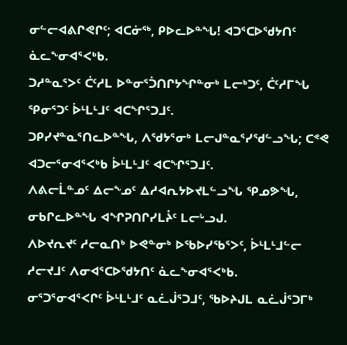ᓂᓪᓕᐊᕕᒋᕙᒋᑦ; ᐊᑕᓃᖅ, ᑭᐅᓚᐅᓐᖓ! ᐊᑐᕐᑕᐅᖁᔭᑎᑦ ᓈᓚᖕᓂᐊᕐᐸᒃᑲ.
ᑐᓱᓐᓇᕐᐳᑦ ᑖᑦᓱᒪ ᐅᓐᓂᕐᑑᑎᒋᔭᖏᓐᓂᒃ ᒪᓕᒃᑐᑦ, ᑖᑦᓱᒥᖓ ᕿᓂᕐᑐᑦ ᐆᒻᒪᒻᒧᑦ ᐊᑕᖏᕐᑐᒧᑦ.
ᑐᑭᓯᔪᓐᓇᕐᑎᓚᐅᓐᖓ, ᐱᖁᔭᕐᓂᒃ ᒪᓕᒍᓐᓇᕐᓯᖁᓪᓗᖓ; ᑕᕝᕙ ᐊᑐᓕᕐᓂᐊᕐᐸᒃᑲ ᐆᒻᒪᒻᒧᑦ ᐊᑕᖏᕐᑐᒧᑦ.
ᐱᕕᓕᒫᓐᓄᑦ ᐃᓕᖕᓄᑦ ᐃᓱᐊᕆᔭᐅᔪᒪᓪᓗᖓ ᕿᓄᕗᖓ, ᓂᑲᒋᓚᐅᓐᖓ ᐊᖏᕈᑎᒋᓯᒪᔧᑦ ᒪᓕᒡᓗᒍ.
ᐱᐅᔪᕆᔪᑦ ᓱᓕᓇᑎᒃ ᐅᕙᓐᓂᒃ ᐅᖃᐅᓯᖃᕐᐳᑦ, ᐆᒻᒪᒻᒧᓪᓕ ᓱᓕᔪᒧᑦ ᐱᓂᐊᕐᑕᐅᖁᔭᑎᑦ ᓈᓚᖕᓂᐊᕐᐸᒃᑲ.
ᓂᕐᑐᕐᓂᐊᕐᐸᒋᑦ ᐆᒻᒪᒻᒧᑦ ᓇᓛᒎᕐᑐᒧᑦ, ᖃᐅᔨᒍᒪ ᓇᓛᒎᕐᑐᒥᒃ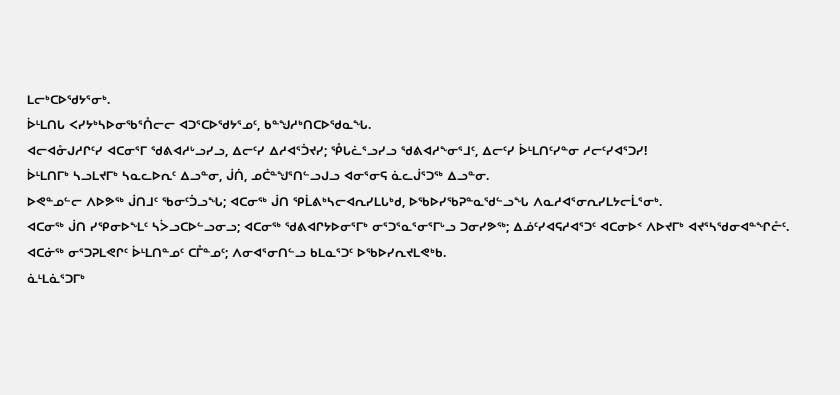ᒪᓕᒃᑕᐅᖁᔭᕐᓂᒃ.
ᐆᒻᒪᑎᒐ ᐸᓯᔭᒃᓴᐅᓂᖃᕐᑍᓕᓕ ᐊᑐᕐᑕᐅᖁᔭᕐᓄᑦ, ᑲᓐᖑᓱᒃᑎᑕᐅᖁᓇᖓ.
ᐊᓕᐊᓁᒍᓱᒋᑦᓯ ᐊᑕᓂᕐᒥ ᖁᕕᐊᓱᒡᓗᓯᓗ, ᐃᓕᑦᓯ ᐃᓱᐊᕐᑑᔪᓯ; ᕾᒐᓛᕐᓗᓯᓗ ᖁᕕᐊᓱᖕᓂᕐᒧᑦ, ᐃᓕᑦᓯ ᐆᒻᒪᑎᑦᓯᓐᓂ ᓱᓕᑦᓯᐊᕐᑐᓯ!
ᐆᒻᒪᑎᒥᒃ ᓴᓗᒪᔪᒥᒃ ᓴᓇᓚᐅᕆᑦ ᐃᓗᓐᓂ, ᒎᑏ, ᓄᑖᓐᖑᕐᑎᓪᓗᒍᓗ ᐊᓂᕐᓂᕋ ᓈᓚᒎᕐᑐᖅ ᐃᓗᓐᓂ.
ᐅᕙᓐᓄᓪᓕ ᐱᐅᕗᖅ ᒎᑎᒧᑦ ᖃᓂᑦᑑᓗᖓ; ᐊᑕᓂᖅ ᒎᑎ ᕿᒫᕕᒃᓴᓕᐊᕆᓯᒪᒐᒃᑯ, ᐅᖃᐅᓯᖃᕈᓐᓇᖁᓪᓗᖓ ᐱᓇᓱᐊᕐᓂᕆᓯᒪᔭᓕᒫᕐᓂᒃ.
ᐊᑕᓂᖅ ᒎᑎ ᓯᕿᓂᐅᖕᒪᑦ ᓴᐴᓗᑕᐅᓪᓗᓂᓗ; ᐊᑕᓂᖅ ᖁᕕᐊᒋᔭᐅᓂᕐᒥᒃ ᓂᕐᑐᕐᓇᕐᓂᕐᒥᒡᓗ ᑐᓂᓯᕗᖅ; ᐃᓅᑦᓯᐊᕋᓱᐊᕐᑐᑦ ᐊᑕᓂᐅᑉ ᐱᐅᔪᒥᒃ ᐊᔪᕐᓴᖁᓂᐊᓐᖏᓔᑦ.
ᐊᑕᓃᖅ ᓂᕐᑐᕈᒪᕙᒋᑦ ᐆᒻᒪᑎᓐᓄᑦ ᑕᒤᓐᓄᑦ; ᐱᓂᐊᕐᓂᑎᓪᓗ ᑲᒪᓇᕐᑐᑦ ᐅᖃᐅᓯᕆᔪᒪᕙᒃᑲ.
ᓈᒻᒪᓈᕐᑐᒥᒃ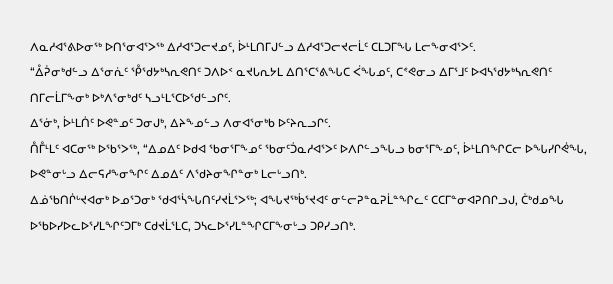ᐱᓇᓱᐊᕐᕕᐅᓂᖅ ᐅᑎᕐᓂᐊᕐᐳᖅ ᐃᓱᐊᕐᑐᓕᔪᓄᑦ, ᐆᒻᒪᑎᒥᒍᓪᓗ ᐃᓱᐊᕐᑐᓕᔪᓕᒫᑦ ᑕᒪᑐᒥᖓ ᒪᓕᖕᓂᐊᕐᐳᑦ.
“ᐂᕉᓂᒃᑯᓪᓗ ᐃᕐᓂᕇᑦ ᕾᖁᔭᒃᓴᕆᕙᑎᑦ ᑐᐱᐅᑉ ᓇᔪᒐᕆᔭᒪ ᐃᑎᕐᑕᕐᕕᖓᑕ ᐹᖓᓄᑦ, ᑕᕝᕙᓂᓗ ᐃᒥᕐᒧᑦ ᐅᐊᓴᖁᔭᒃᓴᕆᕙᑎᑦ ᑎᒥᓕᒫᒥᖕᓂᒃ ᐅᒃᐱᕐᓂᒃᑯᑦ ᓴᓗᒻᒪᕐᑕᐅᖁᓪᓗᒋᑦ.
ᐃᕐᓃᒃ, ᐆᒻᒪᑏᑦ ᐅᕙᓐᓄᑦ ᑐᓂᒍᒃ, ᐃᔨᖕᓄᓪᓗ ᐱᓂᐊᕐᓂᒃᑲ ᐅᑦᔨᕆᓗᒋᑦ.
ᑍᒤᒻᒪᑦ ᐊᑕᓂᖅ ᐅᖃᕐᐳᖅ, “ᐃᓄᐃᑦ ᐅᑯᐊ ᖃᓂᕐᒥᖕᓄᑦ ᖃᓂᑦᑑᓇᓱᐊᕐᐳᑦ ᐅᐱᒋᓪᓗᖓᓗ ᑲᓂᕐᒥᖕᓄᑦ, ᐆᒻᒪᑎᖏᑕᓕ ᐅᖓᓯᒋᕚᖓ, ᐅᕙᓐᓂᒡᓗ ᐃᓕᕋᓱᖕᓂᖏᑦ ᐃᓄᐃᑦ ᐱᖁᔨᓂᖏᓐᓂᒃ ᒪᓕᒡᓗᑎᒃ.
ᐃᓅᖃᑎᒌᒡᔪᐊᓂᒃ ᐅᓄᕐᑐᓂᒃ ᖁᐊᕐᓵᖓᑎᑦᓯᔪᒫᕐᐳᖅ; ᐊᖓᔪᖅᑳᕐᔪᐊᑦ ᓂᓪᓕᕈᓐᓇᕈᒫᓐᖏᓚᑦ ᑕᑕᒥᓐᓂᐊᕈᑎᒋᓗᒍ, ᑖᒃᑯᓄᖓ ᐅᖃᐅᓯᐅᓚᐅᕐᓯᒪᖏᑦᑐᒥᒃ ᑕᑯᔪᒫᕐᒪᑕ, ᑐᓴᓚᐅᕐᓯᒪᓐᖏᑕᒥᖕᓂᒡᓗ ᑐᑭᓯᓗᑎᒃ.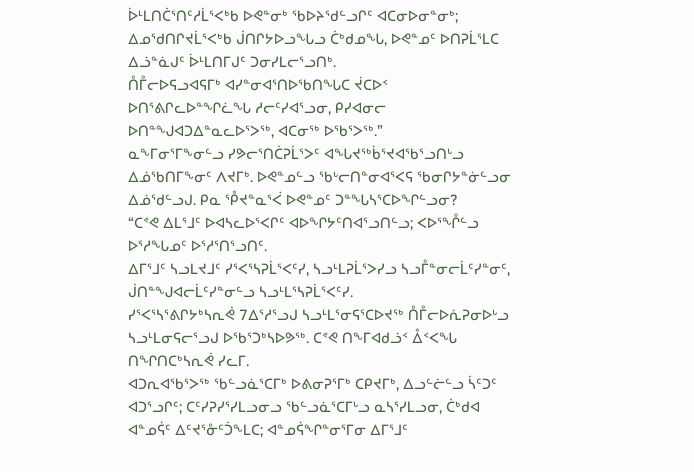ᐆᒻᒪᑎᑖᕐᑎᑦᓱᒫᕐᐸᒃᑲ ᐅᕙᓐᓂᒃ ᖃᐅᔨᖁᓪᓗᒋᑦ ᐊᑕᓂᐅᓂᓐᓂᒃ; ᐃᓄᖁᑎᒋᔪᒫᕐᐸᒃᑲ ᒎᑎᒋᔭᐅᓗᖓᓗ ᑖᒃᑯᓄᖓ, ᐅᕙᓐᓄᑦ ᐅᑎᕈᒫᕐᒪᑕ ᐃᓘᓐᓈᒍᑦ ᐆᒻᒪᑎᒥᒍᑦ ᑐᓂᓯᒪᓕᕐᓗᑎᒃ.
ᑍᒤᓕᐅᕋᓗᐊᕋᒥᒃ ᐊᓯᓐᓂᐊᕐᑎᐅᖃᑎᖓᑕ ᔫᑕᐅᑉ ᐅᑎᕐᕕᒋᓚᐅᓐᖏᓛᖓ ᓱᓕᑦᓯᐊᕐᓗᓂ, ᑭᓯᐊᓂᓕ ᐅᑎᓐᖑᐊᑐᐃᓐᓇᓚᐅᕐᐳᖅ, ᐊᑕᓂᖅ ᐅᖃᕐᐳᖅ.”
ᓇᖕᒥᓂᕐᒥᖕᓂᓪᓗ ᓯᕗᓕᕐᑎᑖᕈᒫᕐᐳᑦ ᐊᖓᔪᖅᑳᕐᔪᐊᖃᕐᓗᑎᒡᓗ ᐃᓅᖃᑎᒥᖕᓂᑦ ᐱᔪᒥᒃ. ᐅᕙᓐᓄᓪᓗ ᖃᒡᓕᑎᓐᓂᐊᕐᐸᕋ ᖃᓂᒋᔭᓐᓃᓪᓗᓂ ᐃᓅᖁᓪᓗᒍ. ᑭᓇ ᕾᔪᓐᓇᕐᐹ ᐅᕙᓐᓄᑦ ᑐᓐᖓᓴᕐᑕᐅᖏᓪᓗᓂ?
“ᑕᕝᕙ ᐃᒪᕐᒧᑦ ᐅᐊᓴᓚᐅᕐᐸᒋᑦ ᐊᐅᖏᔭᑦᑎᐊᕐᓗᑎᓪᓗ; ᐸᐅᕐᖎᓪᓗ ᐅᕐᓱᖓᓄᑦ ᐅᕐᓱᕐᑎᕐᓗᑎᑦ.
ᐃᒥᕐᒧᑦ ᓴᓗᒪᔪᒧᑦ ᓯᕐᐸᕐᓴᕈᒫᕐᐸᑦᓯ, ᓴᓗᒻᒪᕈᒫᕐᐳᓯᓗ ᓴᓗᒤᓐᓂᓕᒫᑦᓯᓐᓂᑦ, ᒎᑎᓐᖑᐊᓕᒫᑦᓯᓐᓂᓪᓗ ᓴᓗᒻᒪᕐᓴᕈᒫᕐᐸᑦᓯ.
ᓯᕐᐸᕐᓴᕐᕕᒋᔭᒃᓴᕆᕚ 7ᐃᕐᓱᕐᓗᒍ ᓴᓗᒻᒪᕐᓂᕋᕐᑕᐅᔪᖅ ᑍᒤᓕᐅᕇᕈᓂᐅᒡᓗ ᓴᓗᒻᒪᓂᕋᓕᕐᓗᒍ ᐅᖃᕐᑐᒃᓴᐅᕗᖅ. ᑕᕝᕙ ᑎᖕᒥᐊᑯᓘᑉ ᐂᑉᐸᖓ ᑎᖏᑎᑕᒃᓴᕆᕚ ᓯᓚᒥ.
ᐊᑐᕆᐊᖃᕐᐳᖅ ᖃᓪᓗᓈᕐᑕᒥᒃ ᐅᕕᓂᕈᕐᒥᒃ ᑕᑭᔪᒥᒃ, ᐃᓗᓪᓖᓪᓗ ᓵᑦᑐᑦ ᐊᑐᕐᓗᒋᑦ; ᑕᑦᓯᕈᓯᕐᓯᒪᓗᓂᓗ ᖃᓪᓗᓈᕐᑕᒥᒡᓗ ᓇᓴᕐᓯᒪᓗᓂ, ᑖᒃᑯᐊ ᐊᓐᓄᕌᑦ ᐃᑦᔪᕐᓁᑦᑑᖕᒪᑕ; ᐊᓐᓄᕌᖏᓐᓂᕐᒥᓂ ᐃᒥᕐᒧᑦ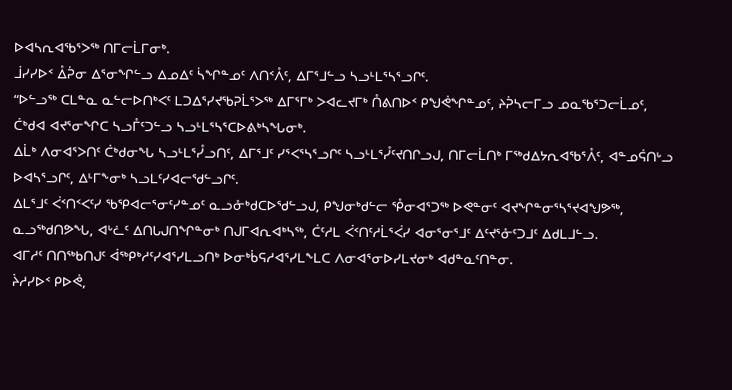ᐅᐊᓴᕆᐊᖃᕐᐳᖅ ᑎᒥᓕᒫᒥᓂᒃ.
ᒨᓯᓯᐅᑉ ᐂᕉᓂ ᐃᕐᓂᖏᓪᓗ ᐃᓄᐃᑦ ᓵᖏᓐᓄᑦ ᐱᑎᑉᐰᑦ, ᐃᒥᕐᒧᓪᓗ ᓴᓗᒻᒪᕐᓴᕐᓗᒋᑦ.
“ᐅᓪᓗᖅ ᑕᒪᓐᓇ ᓇᓪᓕᐅᑎᒃᐸᑦ ᒪᑐᐃᕐᓯᔪᖃᕈᒫᕐᐳᖅ ᐃᒥᕐᒥᒃ ᐳᐊᓚᔪᒥᒃ ᑍᕕᑎᐅᑉ ᑭᖑᕚᖏᓐᓄᑦ, ᔨᕉᓴᓕᒥᓗ ᓄᓇᖃᕐᑐᓕᒫᓄᑦ, ᑖᒃᑯᐊ ᐊᔪᕐᓂᖏᑕ ᓴᓗᒤᑦᑐᓪᓗ ᓴᓗᒻᒪᕐᓴᕐᑕᐅᕕᒃᓴᖓᓂᒃ.
ᐃᒫᒃ ᐱᓂᐊᕐᐳᑎᑦ ᑖᒃᑯᓂᖓ ᓴᓗᒻᒪᕐᓮᓗᑎᑦ, ᐃᒥᕐᒧᑦ ᓯᕐᐸᕐᓴᕐᓗᒋᑦ ᓴᓗᒻᒪᕐᓮᑦᔪᑎᒋᓗᒍ, ᑎᒥᓕᒫᑎᒃ ᒥᖅᑯᐃᔭᕆᐊᖃᕐᐰᑦ, ᐊᓐᓄᕌᑎᒡᓗ ᐅᐊᓴᕐᓗᒋᑦ, ᐃᒻᒥᖕᓂᒃ ᓴᓗᒪᑦᓯᐊᓕᖁᓪᓗᒋᑦ.
ᐃᒪᕐᒧᑦ ᐹᑉᑎᑉᐸᑦᓯ ᖃᕿᐊᓕᕐᓂᑦᓯᓐᓄᑦ ᓇᓗᓁᒃᑯᑕᐅᖁᓪᓗᒍ, ᑭᖑᓂᒃᑯᓪᓕ ᕾᓂᐊᕐᑐᖅ ᐅᕙᓐᓂᑦ ᐊᔪᖏᓐᓂᕐᓴᕐᔪᐊᖑᕗᖅ, ᓇᓗᖅᑯᑎᕗᖓ, ᐊᒡᓛᑦ ᐃᑎᒐᒍᑎᖏᓐᓂᒃ ᑎᒍᒥᐊᕆᐊᒃᓴᖅ, ᑖᑦᓱᒪ ᐹᑉᑎᑦᓱᒫᕐᐹᓯ ᐊᓂᕐᓂᕐᒧᑦ ᐃᑦᔪᕐᓁᑦᑐᒧᑦ ᐃᑯᒪᒧᓪᓗ.
ᐊᒥᓱᑦ ᑎᑎᖅᑲᑎᒍᑦ ᐋᖅᑭᒃᓱᑦᓯᐊᕐᓯᒪᓗᑎᒃ ᐅᓂᒃᑳᕋᓱᐊᕐᓯᒪᖕᒪᑕ ᐱᓂᐊᕐᓂᐅᓯᒪᔪᓂᒃ ᐊᑯᓐᓇᑦᑎᓐᓂ.
ᔩᓱᓯᐅᑉ ᑭᐅᕚ,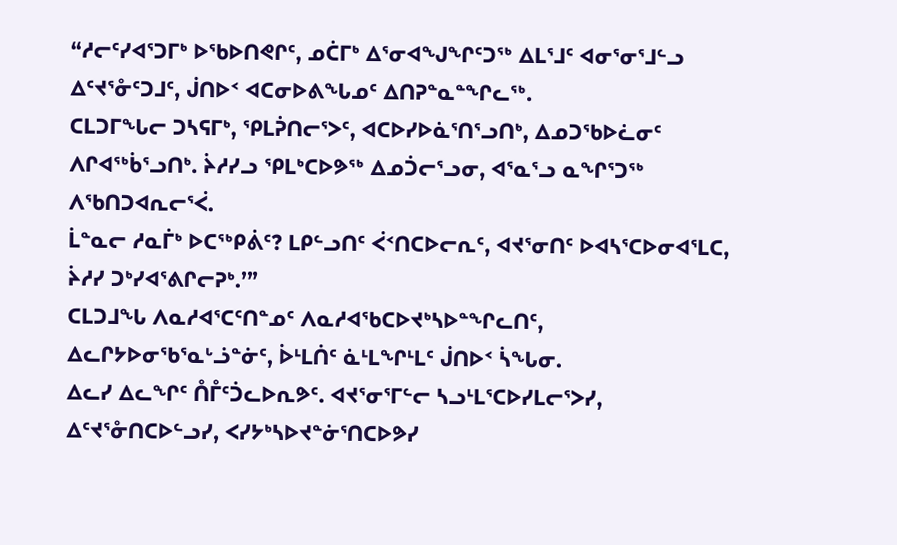“ᓱᓕᑦᓯᐊᕐᑐᒥᒃ ᐅᖃᐅᑎᕙᒋᑦ, ᓄᑖᒥᒃ ᐃᕐᓂᐊᖑᖏᑦᑐᖅ ᐃᒪᕐᒧᑦ ᐊᓂᕐᓂᕐᒧᓪᓗ ᐃᑦᔪᕐᓁᑦᑐᒧᑦ, ᒎᑎᐅᑉ ᐊᑕᓂᐅᕕᖓᓄᑦ ᐃᑎᕈᓐᓇᓐᖏᓚᖅ.
ᑕᒪᑐᒥᖓᓕ ᑐᓴᕋᒥᒃ, ᕿᒪᕉᑎᓕᕐᐳᑦ, ᐊᑕᐅᓯᐅᓈᕐᑎᕐᓗᑎᒃ, ᐃᓄᑐᖃᐅᓛᓂᑦ ᐱᒋᐊᖅᑳᕐᓗᑎᒃ. ᔩᓱᓯᓗ ᕿᒪᒃᑕᐅᕗᖅ ᐃᓄᑑᓕᕐᓗᓂ, ᐊᕐᓇᕐᓗ ᓇᖏᕐᑐᖅ ᐱᖃᑎᑐᐊᕆᓕᕐᐹ.
ᒫᓐᓇᓕ ᓱᓇᒦᒃ ᐅᑕᖅᑭᕖᑦ? ᒪᑭᓪᓗᑎᑦ ᐹᑉᑎᑕᐅᓕᕆᑦ, ᐊᔪᕐᓂᑎᑦ ᐅᐊᓴᕐᑕᐅᓂᐊᕐᒪᑕ, ᔩᓱᓯ ᑐᒃᓯᐊᕐᕕᒋᓕᕈᒃ.’”
ᑕᒪᑐᒧᖓ ᐱᓇᓱᐊᕐᑕᑦᑎᓐᓄᑦ ᐱᓇᓱᐊᖃᑕᐅᔪᒃᓴᐅᓐᖏᓚᑎᑦ, ᐃᓚᒋᔭᐅᓂᖃᕐᓇᒡᓘᓐᓃᑦ, ᐆᒻᒪᑏᑦ ᓈᒻᒪᖏᒻᒪᑦ ᒎᑎᐅᑉ ᓵᖓᓂ.
ᐃᓚᓯ ᐃᓚᖏᑦ ᑍᒤᑦᑑᓚᐅᕆᕗᑦ. ᐊᔪᕐᓂᕐᒥᓪᓕ ᓴᓗᒻᒪᕐᑕᐅᓯᒪᓕᕐᐳᓯ, ᐃᑦᔪᕐᓁᑎᑕᐅᓪᓗᓯ, ᐸᓯᔭᒃᓴᐅᔪᓐᓃᕐᑎᑕᐅᕗᓯ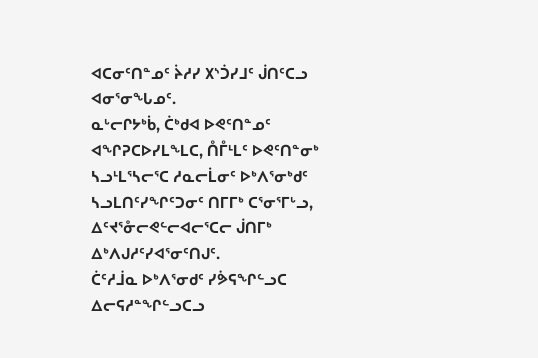ᐊᑕᓂᑦᑎᓐᓄᑦ ᔩᓱᓯ ᙭ᔅᑑᓯᒧᑦ ᒎᑎᑦᑕᓗ ᐊᓂᕐᓂᖓᓄᑦ.
ᓇᒡᓕᒋᔭᒃᑳ, ᑖᒃᑯᐊ ᐅᕙᑦᑎᓐᓄᑦ ᐊᖏᕈᑕᐅᓯᒪᖕᒪᑕ, ᑍᒤᒻᒪᑦ ᐅᕙᑦᑎᓐᓂᒃ ᓴᓗᒻᒪᕐᓴᓕᕐᑕ ᓱᓇᓕᒫᓂᑦ ᐅᒃᐱᕐᓂᒃᑯᑦ ᓴᓗᒪᑎᑦᓯᖏᑦᑐᓂᑦ ᑎᒥᒥᒃ ᑕᕐᓂᕐᒥᒡᓗ, ᐃᑦᔪᕐᓁᓕᕙᓪᓕᐊᓕᕐᑕᓕ ᒎᑎᒥᒃ ᐃᒃᐱᒍᓱᑦᓯᐊᕐᓂᑦᑎᒍᑦ.
ᑖᑦᓱᒨᓇ ᐅᒃᐱᕐᓂᑯᑦ ᓯᕘᕋᖏᓪᓗᑕ ᐃᓕᕋᓱᓐᖏᓪᓗᑕᓗ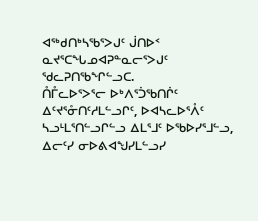ᐊᖅᑯᑎᒃᓴᖃᕐᐳᒍᑦ ᒎᑎᐅᑉ ᓇᔪᕐᑕᖓᓄᐊᕈᓐᓇᓕᕐᐳᒍᑦ ᖁᓚᕈᑎᖃᖏᓪᓗᑕ.
ᑍᒤᓚᐅᕐᐳᕐᓕ ᐅᒃᐱᕐᑑᖃᑎᒌᑦ ᐃᑦᔪᕐᓁᑎᑦᓱᒪᓪᓗᒋᑦ, ᐅᐊᓴᓚᐅᕐᐰᑦ ᓴᓗᒻᒪᕐᑎᓪᓗᒋᓪᓗ ᐃᒪᕐᒧᑦ ᐅᖃᐅᓯᕐᒧᓪᓗ,
ᐃᓕᑦᓯ ᓂᐅᕕᐊᖑᓯᒪᓪᓗᓯ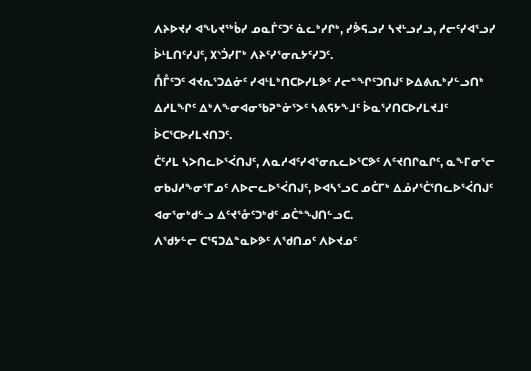ᐱᔨᐅᔪᓯ ᐊᖓᔪᖅᑳᓯ ᓄᓇᒦᑦᑐᑦ ᓈᓚᒃᓯᒋᒃ, ᓯᕘᕋᓗᓯ ᓴᔪᒡᓗᓯᓗ, ᓱᓕᑦᓯᐊᕐᓗᓯ ᐆᒻᒪᑎᑦᓯᒍᑦ, ᙭ᔅᑑᓯᒥᒃ ᐱᔨᑦᓯᕐᓂᕆᔭᑦᓯᑐᑦ.
ᑍᒤᑦᑐᑦ ᐊᔪᕆᕐᑐᐃᓃᑦ ᓯᐊᒻᒪᒃᑎᑕᐅᓯᒪᕗᑦ ᓱᓕᓐᖏᑦᑐᑎᒍᑦ ᐅᐃᕕᕆᒃᓯᓪᓗᑎᒃ ᐃᓱᒪᖏᑦ ᐃᒃᐱᖕᓂᐊᓂᖃᕈᓐᓃᕐᐳᑦ ᓴᕕᕋᔭᖕᒧᑦ ᐆᓇᕐᓯᑎᑕᐅᓯᒪᔪᒧᑦ ᐆᑕᕐᑕᐅᓯᒪᔪᑎᑐᑦ.
ᑖᑦᓱᒪ ᓴᐳᑎᓚᐅᕐᐹᑎᒍᑦ, ᐱᓇᓱᐊᑦᓯᐊᕐᓂᕆᓚᐅᕐᑕᕗᑦ ᐱᑦᔪᑎᒋᓇᒋᑦ, ᓇᖕᒥᓂᕐᓕ ᓂᑲᒍᓱᖕᓂᕐᒥᓄᑦ ᐱᐅᓕᓚᐅᕐᐹᑎᒍᑦ, ᐅᐊᓴᕐᓗᑕ ᓄᑖᒥᒃ ᐃᓅᓯᕐᑖᕐᑎᓚᐅᕐᐹᑎᒍᑦ ᐊᓂᕐᓂᒃᑯᓪᓗ ᐃᑦᔪᕐᓁᑦᑐᒃᑯᑦ ᓄᑖᓐᖑᑎᓪᓗᑕ.
ᐱᖁᔭᓪᓕ ᑕᕐᕋᑐᐃᓐᓇᐅᕗᑦ ᐱᖁᑎᓄᑦ ᐱᐅᔪᓄᑦ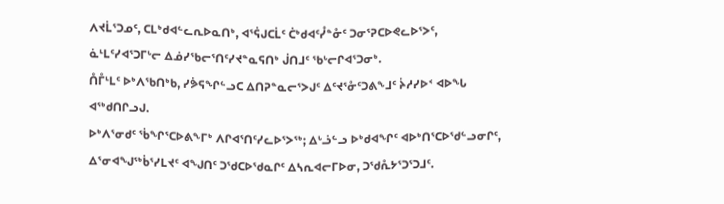ᐱᔪᒫᕐᑐᓄᑦ, ᑕᒪᒃᑯᐊᓪᓚᕆᐅᓇᑎᒃ, ᐊᕐᕌᒍᑕᒫᑦ ᑖᒃᑯᐊᑦᓮᓐᓁᑦ ᑐᓂᕐᕈᑕᐅᕙᓚᐅᕐᐳᑦ, ᓈᒻᒪᑦᓯᐊᕐᑐᒥᒡᓕ ᐃᓅᓯᖃᓕᕐᑎᑦᓯᔪᓐᓇᕋᑎᒃ ᒎᑎᒧᑦ ᖃᒡᓕᒋᐊᕐᑐᓂᒃ.
ᑍᒤᒻᒪᑦ ᐅᒃᐱᖃᑎᒃᑲ, ᓯᕘᕋᖏᓪᓗᑕ ᐃᑎᕈᓐᓇᓕᕐᐳᒍᑦ ᐃᑦᔪᕐᓁᑦᑐᕕᖕᒧᑦ ᔩᓱᓯᐅᑉ ᐊᐅᖓ ᐊᖅᑯᑎᒋᓗᒍ.
ᐅᒃᐱᕐᓂᑯᑦ ᖄᖏᕐᑕᐅᕕᖕᒥᒃ ᐱᒋᐊᕐᑎᑦᓯᓚᐅᕐᐳᖅ; ᐃᒡᓘᓪᓗ ᐅᒃᑯᐊᖏᑦ ᐊᐅᒃᑎᕐᑕᐅᖁᓪᓗᓂᒋᑦ, ᐃᕐᓂᐊᖑᖅᑳᕐᓯᒪᔪᑦ ᐊᖑᑎᑦ ᑐᖁᑕᐅᖁᓇᒋᑦ ᐃᓴᕆᐊᓕᒥᐅᓂ, ᑐᖁᕅᔭᕐᑐᕐᑐᒧᑦ.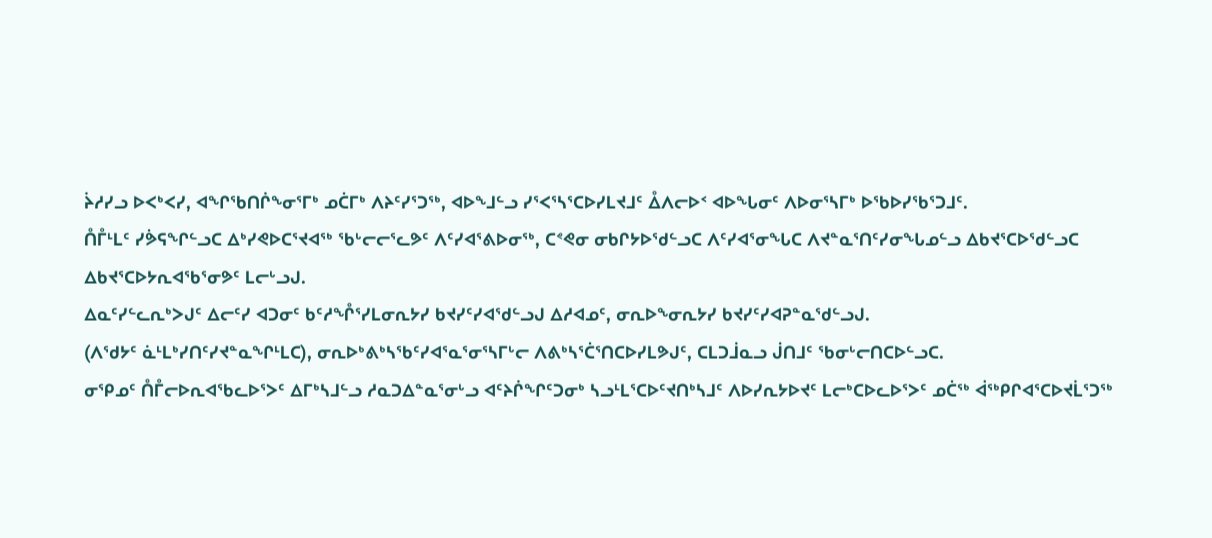ᔩᓱᓯᓗ ᐅᐸᒃᐸᓯ, ᐊᖏᖃᑎᒌᖕᓂᕐᒥᒃ ᓄᑖᒥᒃ ᐱᔨᑦᓯᕐᑐᖅ, ᐊᐅᖕᒧᓪᓗ ᓯᕐᐸᕐᓴᕐᑕᐅᓯᒪᔪᒧᑦ ᐂᐱᓕᐅᑉ ᐊᐅᖓᓂᑦ ᐱᐅᓂᕐᓴᒥᒃ ᐅᖃᐅᓯᖃᕐᑐᒧᑦ.
ᑍᒤᒻᒪᑦ ᓯᕘᕋᖏᓪᓗᑕ ᐃᒃᓯᕙᐅᑕᕐᔪᐊᖅ ᖃᒡᓕᓕᕐᓚᕗᑦ ᐱᑦᓯᐊᕐᕕᐅᓂᖅ, ᑕᕝᕙᓂ ᓂᑲᒋᔭᐅᖁᓪᓗᑕ ᐱᑦᓯᐊᕐᓂᖓᑕ ᐱᔪᓐᓇᕐᑎᑦᓯᓂᖓᓄᓪᓗ ᐃᑲᔪᕐᑕᐅᖁᓪᓗᑕ ᐃᑲᔪᕐᑕᐅᔭᕆᐊᖃᕐᓂᕗᑦ ᒪᓕᒡᓗᒍ.
ᐃᓇᑦᓯᓪᓚᕆᒃᐳᒍᑦ ᐃᓕᑦᓯ ᐊᑐᓂᑦ ᑲᑦᓱᖕᒊᕐᓯᒪᓂᕆᔭᓯ ᑲᔪᓯᑦᓯᐊᖁᓪᓗᒍ ᐃᓱᐊᓄᑦ, ᓂᕆᐅᖕᓂᕆᔭᓯ ᑲᔪᓯᑦᓯᐊᕈᓐᓇᖁᓪᓗᒍ.
(ᐱᖁᔭᑦ ᓈᒻᒪᒃᓯᑎᑦᓯᔪᓐᓇᖏᒻᒪᑕ), ᓂᕆᐅᒃᕕᒃᓴᖃᑦᓯᐊᕐᓇᕐᓂᕐᓴᒥᒡᓕ ᐱᕕᒃᓴᕐᑖᕐᑎᑕᐅᓯᒪᕗᒍᑦ, ᑕᒪᑐᒨᓇᓗ ᒎᑎᒧᑦ ᖃᓂᒡᓕᑎᑕᐅᓪᓗᑕ.
ᓂᕿᓄᑦ ᑍᒤᓕᐅᕆᐊᖃᓚᐅᕐᐳᑦ ᐃᒥᒃᓴᒧᓪᓗ ᓱᓇᑐᐃᓐᓇᕐᓂᒡᓗ ᐊᑦᔨᒌᖏᑦᑐᓂᒃ ᓴᓗᒻᒪᕐᑕᐅᑦᔪᑎᒃᓴᒧᑦ ᐱᐅᓯᕆᔭᐅᔪᑦ ᒪᓕᒃᑕᐅᓚᐅᕐᐳᑦ ᓄᑖᖅ ᐋᖅᑭᒋᐊᕐᑕᐅᔪᒫᕐᑐᖅ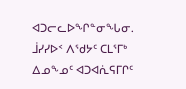ᐊᑐᓕᓚᐅᖏᓐᓂᖓᓂ.
ᒨᓯᓯᐅᑉ ᐱᖁᔭᑦ ᑕᒪᕐᒥᒃ ᐃᓄᖕᓄᑦ ᐊᑐᐊᕇᕋᒥᒋᑦ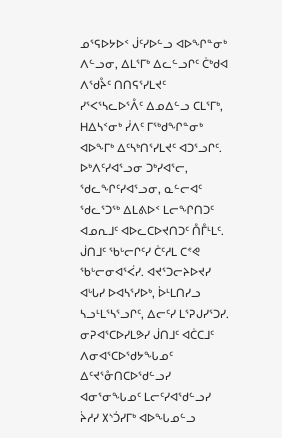ᓄᕐᕋᐅᔭᐅᑉ ᒎᑦᓯᐅᓪᓗ ᐊᐅᖏᓐᓂᒃ ᐱᓪᓗᓂ, ᐃᒪᕐᒥᒃ ᐃᓚᓪᓗᒋᑦ ᑖᒃᑯᐊ ᐱᖁᔧᑦ ᑎᑎᕋᕐᓯᒪᔪᑦ ᓯᕐᐸᕐᓴᓚᐅᕐᐰᑦ ᐃᓄᐃᓪᓗ ᑕᒪᕐᒥᒃ, ᕼᐃᓴᑉᓂᒃ ᓰᐱᑦ ᒥᖅᑯᖏᓐᓂᒃ ᐊᐅᖕᒥᒃ ᐃᑦᓴᒃᑎᕐᓯᒪᔪᑦ ᐊᑐᕐᓗᒋᑦ.
ᐅᒃᐱᑦᓯᐊᕐᓗᓂ ᑐᒃᓯᐊᕐᓕ, ᖁᓚᖏᑦᓯᐊᕐᓗᓂ, ᓇᓪᓕᐊᑦ ᖁᓚᕐᑐᖅ ᐃᒪᕕᐅᑉ ᒪᓕᖏᑎᑐᑦ ᐊᓄᕆᒧᑦ ᐊᐅᓚᑕᐅᔪᑎᑐᑦ ᑍᒤᒻᒪᑦ.
ᒎᑎᒧᑦ ᖃᒡᓕᒋᑦᓯ ᑖᑦᓱᒪ ᑕᕝᕙ ᖃᒡᓕᓂᐊᕐᐹᓯ. ᐊᔪᕐᑐᓕᔨᐅᔪᓯ ᐊᒡᒐᓯ ᐅᐊᓴᕐᓯᐅᒃ, ᐆᒻᒪᑎᓯᓗ ᓴᓗᒻᒪᕐᓴᕐᓗᒋᑦ, ᐃᓕᑦᓯ ᒪᕐᕈᒍᓯᕐᑐᓯ.
ᓂᕈᐊᕐᑕᐅᓯᒪᕗᓯ ᒎᑎᒧᑦ ᐊᑖᑕᒧᑦ ᐱᓂᐊᕐᑕᐅᖁᔭᖓᓄᑦ ᐃᑦᔪᕐᓁᑎᑕᐅᖁᓪᓗᓯ ᐊᓂᕐᓂᖓᓄᑦ ᒪᓕᑦᓯᐊᖁᓪᓗᓯ ᔩᓱᓯ ᙭ᔅᑑᓯᒥᒃ ᐊᐅᖓᓄᓪᓗ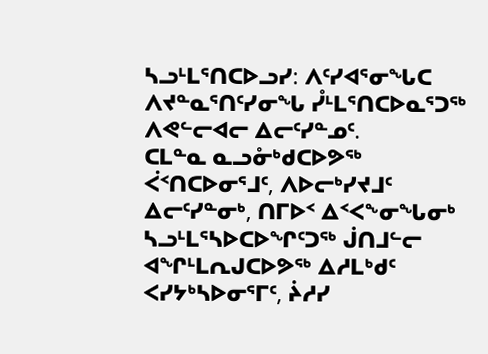ᓴᓗᒻᒪᕐᑎᑕᐅᓗᓯ: ᐱᑦᓯᐊᕐᓂᖓᑕ ᐱᔪᓐᓇᕐᑎᑦᓯᓂᖓ ᓮᒻᒪᕐᑎᑕᐅᓇᕐᑐᖅ ᐱᕙᓪᓕᐊᓕ ᐃᓕᑦᓯᓐᓄᑦ.
ᑕᒪᓐᓇ ᓇᓗᓁᒃᑯᑕᐅᕗᖅ ᐹᑉᑎᑕᐅᓂᕐᒧᑦ, ᐱᐅᓕᒃᓯᔪᒧᑦ ᐃᓕᑦᓯᓐᓂᒃ, ᑎᒥᐅᑉ ᐃᑉᐸᖕᓂᖓᓂᒃ ᓴᓗᒻᒪᕐᓴᐅᑕᐅᖏᑦᑐᖅ ᒎᑎᒧᓪᓕ ᐊᖏᒻᒪᕆᒍᑕᐅᕗᖅ ᐃᓱᒪᒃᑯᑦ ᐸᓯᔭᒃᓴᐅᓂᕐᒥᑦ, ᔩᓱᓯ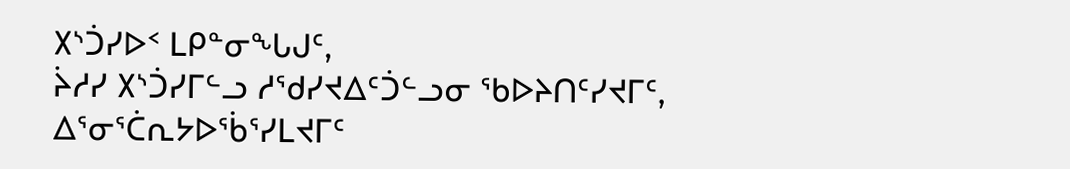᙭ᔅᑑᓯᐅᑉ ᒪᑭᓐᓂᖓᒍᑦ,
ᔩᓱᓯ ᙭ᔅᑑᓯᒥᓪᓗ ᓱᖁᓯᔪᐃᑦᑑᓪᓗᓂ ᖃᐅᔨᑎᑦᓯᔪᒥᑦ, ᐃᕐᓂᕐᑖᕆᔭᐅᖄᕐᓯᒪᔪᒥᑦ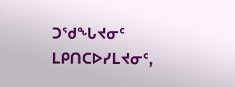ᑐᖁᖓᔪᓂᑦ ᒪᑭᑎᑕᐅᓯᒪᔪᓂᑦ,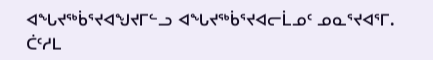ᐊᖓᔪᖅᑳᕐᔪᐊᖑᔪᒥᓪᓗ ᐊᖓᔪᖅᑳᕐᔪᐊᓕᒫᓄᑦ ᓄᓇᕐᔪᐊᕐᒥ. ᑖᑦᓱᒪ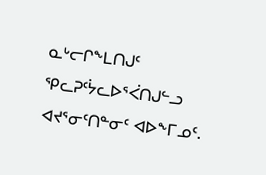ᓇᒡᓕᒋᖕᒪᑎᒍᑦ ᕿᓚᕈᑦᔮᓚᐅᕐᐹᑎᒍᓪᓗ ᐊᔪᕐᓂᑦᑎᓐᓂᑦ ᐊᐅᖕᒥᓄᑦ.